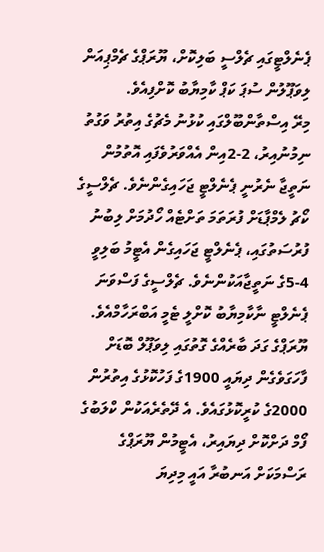ޕެނެލްޓީގައި ޗެލްސީ ބަލިކޮށް، ޔޫރަޕްގެ ޗެމްޕިއަން ލިވަޕޫލުން ސުޕަ ކަޕް ކާމިޔާބު ކޮށްފިއެވެ.
މިރޭ އިސްތާންބޫލްގައި ކުޅުނު މެޗުގެ އިތުރު ވަގުތު ނިމުނުއިރު، 2-2އިން އެއްވަރުވެފައި އޮތުމުން ނަތީޖާ ނެރުނީ ޕެނެލްޓީ ޖަހައިގެންނެވެ. ޗެލްސީގެ ކޯޗު ލެމްޕާޑަށް ފުރަތަމަ ތަށްޓެއް ހޯދުމަށް ލިބުނު ފުރުސަތުގައި، ޕެނެލްޓީ ޖަހައިގެން އެޓީމު ބަލިވީ 4-5ގެ ނަތީޖާއަކުންނެވެ. ޗެލްސީގެ ފަސްވަނަ ޕެނެލްޓީ ނާކާމިޔާބު ކޮށްލީ ޓެމީ އަބްރަހާމްއެވެ.
ޔޫރަޕްގެ ގަދަ ބާރެއްގެ ގޮތުގައި ލިވަޕޫލް ބޮޑަށް ފާހަގަވެގެން ދިޔައީ 1900ގެ ފަހުކޮޅުގެ އިތުރުން 2000ގެ ކުރީކޮޅުގައެވެ. އެ ދޭތެރެއަކުން ކްލަބުގެ ފޯމް ދަށްކޮށް ދިޔައިރު، އެޓީމުން ޔޫރަޕްގެ ރަސްމަކަށް އަނބުރާ އައީ މިދިޔަ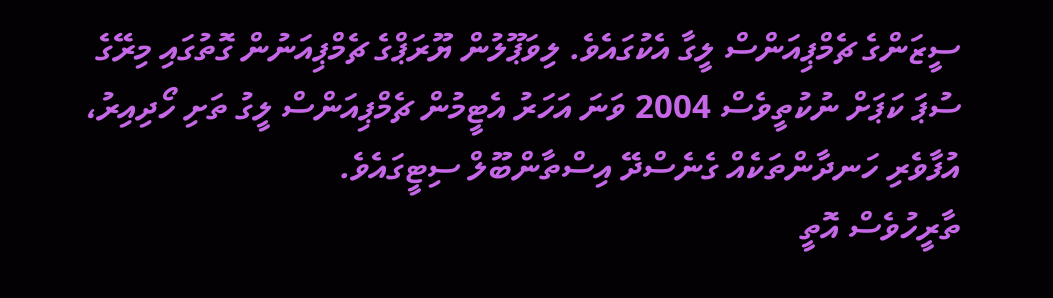ސީޒަންގެ ޗެމްޕިއަންސް ލީގާ އެކުގައެވެ. ލިވަޕޫލުން ޔޫރަޕްގެ ޗެމްޕިއަނުން ގޮތުގައި މިރޭގެ ސުޕަ ކަޕަށް ނުކުތީވެސް 2004 ވަނަ އަހަރު އެޓީމުން ޗެމްޕިއަންސް ލީގު ތަށި ހޯދިއިރު، އުފާވެރި ހަނދާންތަކެއް ގެނެސްދޭ އިސްތާންބޫލް ސިޓީގައެވެ.
ތާރީހުވެސް އޮތީ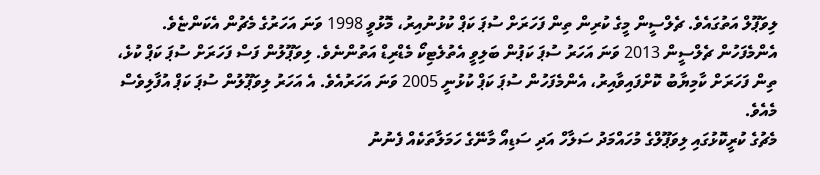ލިވަޕޫލް އަތުގައެވެ. ޗެލްސީން މީގެ ކުރިން ތިން ފަހަރަށް ސުޕަ ކަޕް ކުޅުނުއިރު، މޮޅުވީ 1998 ވަނަ އަހަރުގެ މެޗުން އެކަންޏެވެ. އެންމެފަހުން ޗެލްސީން 2013 ވަނަ އަހަރު ސުޕަ ކަޕުން ބަލިވީ އެތުލެޓިކޯ މެޑްރިޑް އަތުންނެވެ. ލިވަޕޫލުން ފަސް ފަހަރަށް ސުޕަ ކަޕް ކުޅެ، ތިން ފަހަރަށް ކާމިޔާބު ކޮށްފައިވާއިރު، އެންމެފަހުން ސުޕަ ކަޕް ކުޅުނީ 2005 ވަނަ އަހަރުއެވެ. އެ އަހަރު ލިވަޕޫލުން ސުޕަ ކަޕް އުފާލިވެސް މެއެވެ.
މެޗުގެ ކުރީކޮޅުގައި ލިވަޕޫލްގެ މުހައްމަދު ސަލާހް އަދި ސަޑިއޯ މާނޭގެ ހަމަލާތަކެއް ފެނުނު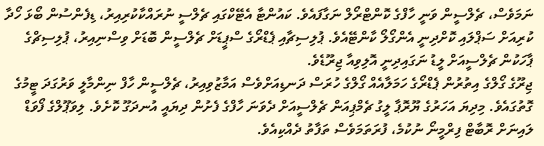ނަމަވެސް، ޗެލްސީން ވަނީ ހާފްގެ ކޮންޓްރޯލް ނަގާފައެވެ. ކައުންޓާ އެޓޭކްގައި ޗެލްސީ ނުރައްކާކުރިއިރު، ޑިފެންސުން ބޯޅަ ހޯދާ ކުރިއަށް ސަޕްލައި ކޮށްދިނީ އެންގޯލޯ ކާންޓޭއެވެ. ޕުލިސިޗާއި ޕެޑްރޯގެ ސްޕީޑަށް ޗެލްސީން ބޮޑަށް ވިސްނިއިރު، ޕުލިސިޗްގެ ޕާހަކުން ޗެލްސީއަށް ލީޑު ނަގައިދިނީ އޮލިވިއާ ޖިރޫޑެވެ.
ޖިރޫގެ ގޯލްގެ އިތުރުން ޕެޑްރޯގެ ހަމަލާއެއް ގޯލްގެ ހުރަސް ދަނޑިއަށްވެސް އަމާޒުވިއިރު، ޗެލްސީން ހާފް ނިންމާލީ ވަރުގަދަ ޓީމުގެ ގޮތުގައެވެ. މިދިޔަ އަހަރުގެ ޔޫރޮޕާ ލީގު ޗެމްޕިއަން ޗެލްސީއަށް ދެވަނަ ހާފްގެ ފެށުން ދިޔައީ އުނދަގޫ ކޮށެވެ. ލިވަޕޫލްގެ ފޯވަޑް ލައިނަށް ރޮބާޓް ފިރްމީނޯ ނުކުމެ، ފުރަތަމަވެސް ތަފާތު ދެއްކިއެވެ.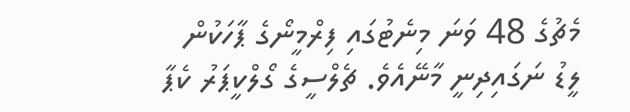މެޗުގެ 48 ވަނަ މިނެޓުގައި ފިރްމީނޯގެ ޕާހަކުން ލީޑު ނަގައިދިނީ މާނޭއެވެ. ޗެލްސީގެ ގޯލްކީޕަރު ކެޕާ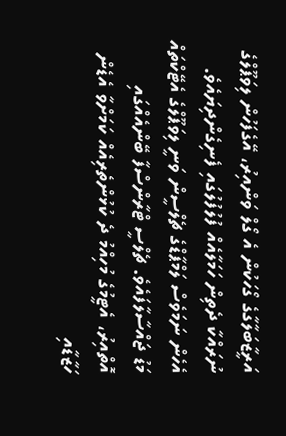އަރީޒާބަލާގާގެ ގޯހަކުން އެ ގޯލް ވަންއިރު، އޭގެފަހުން ލިވަޕޫލްގެ ނުރައްކާ ދެތިން ހަމަލާއެއް ފުލުފުލުގައި ފެނިގެންދިޔައެވެ. އެހެން ނަމަވެސް ލަމްޕާޑްގެ ޗެލްސީން ވަނީ ލިވަޕޫލްގެ އެޓޭކްތައް މަޑު ޖައްސާލާފައެވެ. ޗެލްސީ ޓްރާންސްފާ ބޭންއެއްގައި އޮތްއިރު، އެޓީމުގެ މުހިއްމު ދެ ކުޅުންތެރިއެއް ކަމަށްވާ އެޑެން ހަޒާޑާއި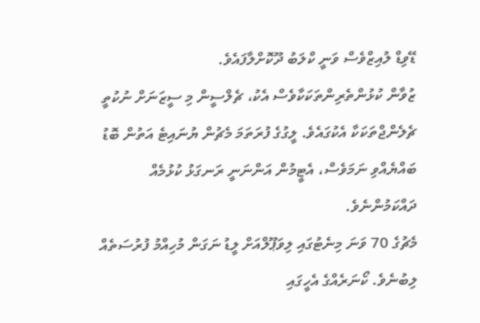ޑޭވިޑް ލުއިޒްވެސް ވަނީ ކްލަބު ދޫކޮށްލާފައެވެ.
ޒުވާން ކުޅުންތެރިންތަކަކާވެސް އެކު، ޗެލްސީން މި ސީޒަނަށް ނުކުތީ ޗެލެންޖްތަކަކާ އެކުގައެވެ. ލީގުގެ ފުރަތަމަ މެޗުން ޔުނައިޓެ އަތުން ބޮޑު ބައްޔެއްވި ނަމަވެސް، އެޓީމުން އަންނަނީ ރަނގަޅު ކުޅުމެއް ދައްކަމުންނެވެ.
މެޗުގެ 70 ވަނަ މިނެޓުގައި ލިވަޕޫލްއަށް ލީޑު ނަގަން މުހިއްމު ފުރުސަތެއް ލިބުނެވެ. ކޯނަރެއްގެ އެހީގައި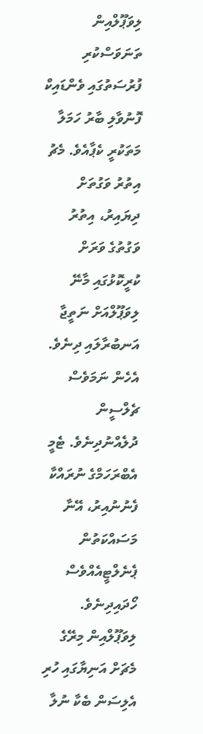ލިވަޕޫލްއިން ތަނަވަސްކުރި ފުރުސަތުގައި ވެންޑައިކް ފޮނުވާލި ބާރު ހަމަލާ މަތަކުރީ ކެޕާއެވެ. މެޗު އިތުރު ވަގުތަށް ދިޔައިރު، އިތުރު ވަގުތުގެ ވަރަށް ކުރީކޮޅުގައި މާނޭ ލިވަޕޫލްއަށް ނަތީޖާ އަނބުރާލައި ދިނެވެ. އެހެން ނަމަވެސް ޗެލްސީން ދުލެއްނުދިނެވެ. ޓެމީ އެބްރަހަމްގެ ނުރައްކާ ފެނުނުއިރު، އޭނާ މަސައްކަތުން ޕެނެލްޓީއެއްވެސް ހޯދައިދިނެވެ.
ލިވަޕޫލްއިން މިރޭގެ މެޗަށް އަނިޔާގައި ހުރި އެލިސަން ބެކާ ނުލާ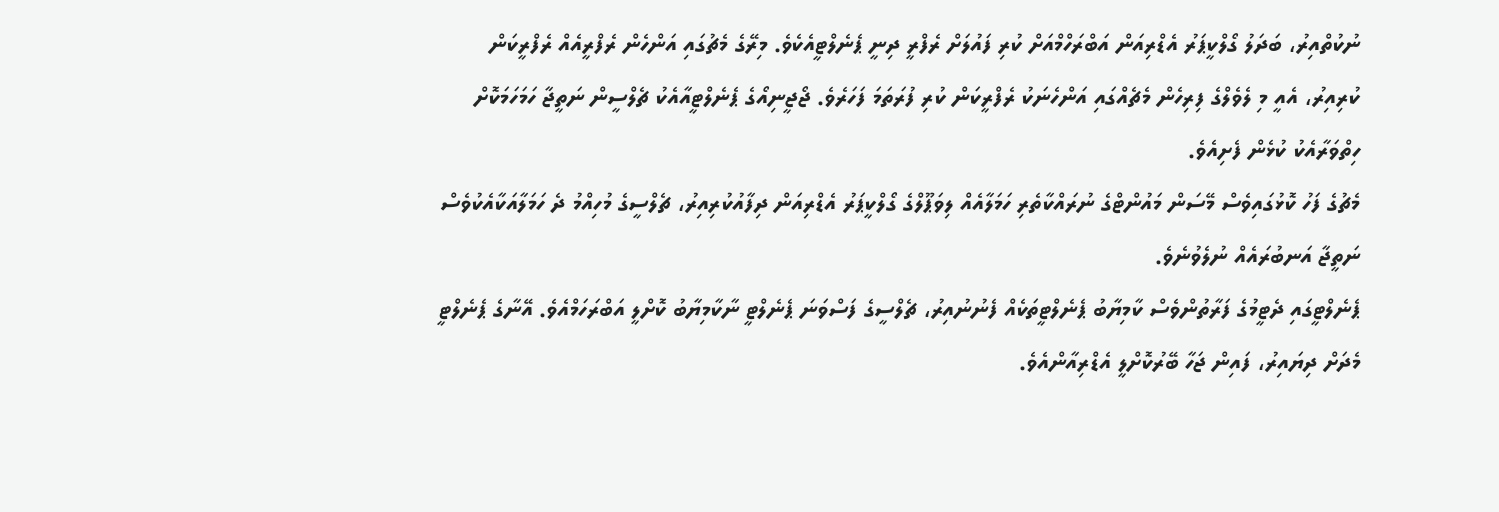ނުކުތްއިރު، ބަދަލު ގޯލްކީޕަރު އެޑްރިއަން އަބްރަހްމްއަށް ކުރި ފައުލަށް ރެފްރީ ދިނީ ޕެނެލްޓީއެކެވެ. މިރޭގެ މެޗުގައި އަންހެން ރެފްރީއެއް ރެފްރީކަން ކުރިއިރު، އެއީ މި ލެވެލްގެ ފިރިހެން މެޗެއްގައި އަންހެނަކު ރެފްރީކަން ކުރި ފުރަތަމަ ފަހަރެވެ. ޖޯޖީނިއޯގެ ޕެނެލްޓީއާއެކު ޗެލްސީން ނަތީޖާ ހަމަހަމަކޮށް ހިތްވަރާއެކު ކުޅެން ފެށިއެވެ.
މެޗުގެ ފަހު ކޮޅުގައިވެސް މޭސަން މައުންޓްގެ ނުރައްކާތެރި ހަމަލާއެއް ލިވަޕޫލްގެ ގޯލްކީޕަރު އެޑްރިއަން ދިފާއުކުރިއިރު، ޗެލްސީގެ މުހިއްމު ދެ ހަމަލާއަކާއެކުވެސް ނަތީޖާ އަނބުރައެއް ނުލެވުނެވެ.
ޕެނެލްޓީގައި ދެޓީމުގެ ފަރާތުންވެސް ކާމިޔާބު ޕެނެލްޓީތަކެއް ފެނުނުއިރު، ޗެލްސީގެ ފަސްވަނަ ޕެނެލްޓީ ނާކާމިޔާބު ކޮށްލީ އަބްރަހަމްއެވެ. އޭނާގެ ޕެނެލްޓީ މެދަށް ދިޔައިރު، ފައިން ޖަހާ ބޭރުކޮށްލީ އެޑްރިއާންއެވެ.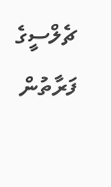ޗެލްސީގެ ފަރާތުން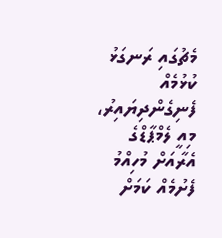މެޗުގައި ރަނގަޅު ކުޅުމެއް ފެނިގެންދިޔައިރު، މިއީ ލެމްޕާޑްގެ އެރާއަށް މުހިއްމު ފެށުމެއް ކަމަށް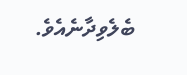ބެލެވިދާނެއެވެ.